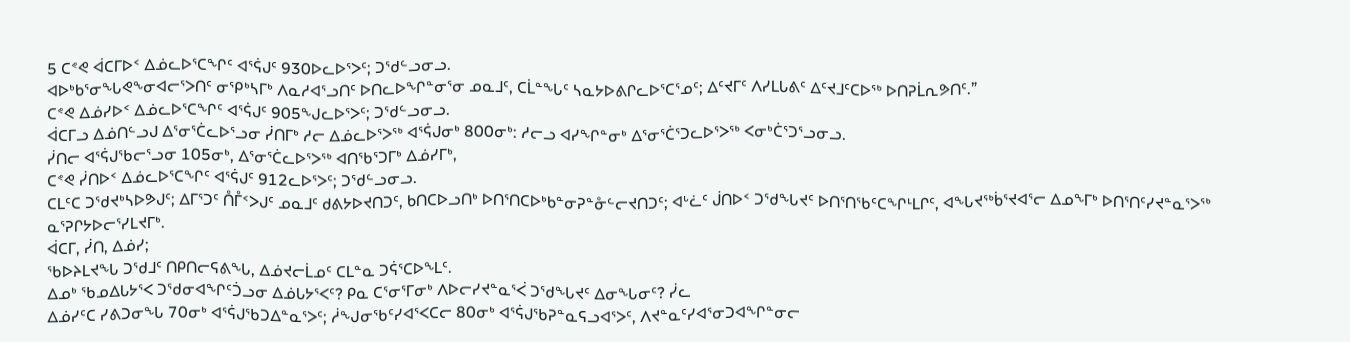5 ᑕᕝᕙ ᐋᑕᒥᐅᑉ ᐃᓅᓚᐅᕐᑕᖏᑦ ᐊᕐᕌᒍᑦ 930ᐅᓚᐅᕐᐳᑦ; ᑐᖁᓪᓗᓂᓗ.
ᐊᐅᒃᑲᕐᓂᖓᕙᖕᓂᐊᓕᕐᐳᑎᑦ ᓂᕿᒃᓴᒥᒃ ᐱᓇᓱᐊᕐᓗᑎᑦ ᐅᑎᓚᐅᖏᓐᓂᕐᓂ ᓄᓇᒧᑦ, ᑕᒫᓐᖓᑦ ᓴᓇᔭᐅᕕᒋᓚᐅᕐᑕᕐᓄᑦ; ᐃᑦᔪᒥᑦ ᐱᓯᒪᒐᕕᑦ ᐃᑦᔪᒧᑦᑕᐅᖅ ᐅᑎᕈᒫᕆᕗᑎᑦ.”
ᑕᕝᕙ ᐃᓅᓯᐅᑉ ᐃᓅᓚᐅᕐᑕᖏᑦ ᐊᕐᕌᒍᑦ 905ᖑᓚᐅᕐᐳᑦ; ᑐᖁᓪᓗᓂᓗ.
ᐋᑕᒥᓗ ᐃᓅᑎᓪᓗᒍ ᐃᕐᓂᕐᑖᓚᐅᕐᓗᓂ ᓰᑎᒥᒃ ᓱᓕ ᐃᓅᓚᐅᕐᐳᖅ ᐊᕐᕌᒍᓂᒃ 800ᓂᒃ: ᓱᓕᓗ ᐊᓯᖏᓐᓂᒃ ᐃᕐᓂᕐᑖᕐᑐᓚᐅᕐᐳᖅ ᐸᓂᒃᑖᕐᑐᕐᓗᓂᓗ.
ᓰᑎᓕ ᐊᕐᕌᒍᖃᓕᕐᓗᓂ 105ᓂᒃ, ᐃᕐᓂᕐᑖᓚᐅᕐᐳᖅ ᐊᑎᖃᕐᑐᒥᒃ ᐃᓅᓯᒥᒃ,
ᑕᕝᕙ ᓰᑎᐅᑉ ᐃᓅᓚᐅᕐᑕᖏᑦ ᐊᕐᕌᒍᑦ 912ᓚᐅᕐᐳᑦ; ᑐᖁᓪᓗᓂᓗ.
ᑕᒪᑦᑕ ᑐᖁᔪᒃᓴᐅᕗᒍᑦ; ᐃᒥᕐᑐᑦ ᑍᒤᑉᐳᒍᑦ ᓄᓇᒧᑦ ᑯᕕᔭᐅᔪᑎᑐᑦ, ᑲᑎᑕᐅᓗᑎᒃ ᐅᑎᕐᑎᑕᐅᒃᑲᓐᓂᕈᓐᓁᓪᓕᔪᑎᑐᑦ; ᐊᒡᓛᑦ ᒎᑎᐅᑉ ᑐᖁᖓᔪᑦ ᐅᑎᕐᑎᖃᑦᑕᖏᒻᒪᒋᑦ, ᐊᖓᔪᖅᑳᕐᔪᐊᕐᓕ ᐃᓄᖕᒥᒃ ᐅᑎᕐᑎᑦᓯᔪᓐᓇᕐᐳᖅ ᓇᕐᕈᒋᔭᐅᓕᕐᓯᒪᔪᒥᒃ.
ᐋᑕᒥ, ᓰᑎ, ᐃᓅᓯ;
ᖃᐅᔨᒪᔪᖓ ᑐᖁᒧᑦ ᑎᑭᑎᓕᕋᕕᖓ, ᐃᓅᔪᓕᒫᓄᑦ ᑕᒪᓐᓇ ᑐᕌᕐᑕᐅᖕᒪᑦ.
ᐃᓄᒃ ᖃᓄᐃᒐᔭᕐᐸ ᑐᖁᓂᐊᖏᑦᑑᓗᓂ ᐃᓅᒐᔭᕐᐸᑦ? ᑭᓇ ᑕᕐᓂᕐᒥᓂᒃ ᐱᐅᓕᓯᔪᓐᓇᕐᐹ ᑐᖁᖓᔪᑦ ᐃᓂᖓᓂᑦ? ᓰᓚ
ᐃᓅᓯᑦᑕ ᓯᕕᑐᓂᖓ 70ᓂᒃ ᐊᕐᕌᒍᖃᑐᐃᓐᓇᕐᐳᑦ; ᓲᖑᓂᖃᑦᓯᐊᕐᐸᑕᓕ 80ᓂᒃ ᐊᕐᕌᒍᖃᕈᓐᓇᕋᓗᐊᕐᐳᑦ, ᐱᔪᓐᓇᑦᓯᐊᕐᓂᑐᐊᖏᓐᓂᓕ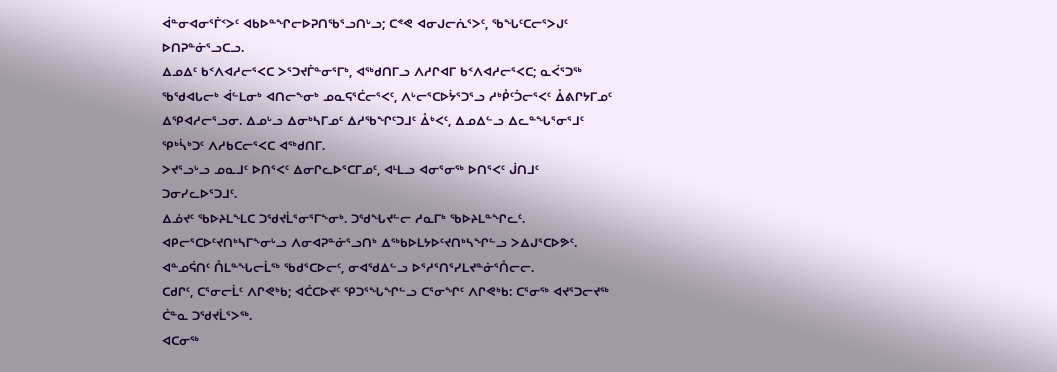ᐋᓐᓂᐊᓂᕐᒦᑉᐳᑦ ᐊᑲᐅᓐᖏᓕᐅᕈᑎᖃᕐᓗᑎᒡᓗ; ᑕᕝᕙ ᐊᓂᒍᓕᕇᕐᐳᑦ, ᖃᖓᑦᑕᓕᕐᐳᒍᑦ ᐅᑎᕈᓐᓃᕐᓗᑕᓗ.
ᐃᓄᐃᑦ ᑲᑉᐱᐊᓱᓕᕐᐸᑕ ᐳᕐᑐᔪᒦᓐᓂᕐᒥᒃ, ᐊᖅᑯᑎᒥᓗ ᐱᓱᒋᐊᒥ ᑲᑉᐱᐊᓱᓕᕐᐸᑕ; ᓇᐹᕐᑐᖅ ᖃᖁᐊᒐᓕᒃ ᐋᓪᒪᓂᒃ ᐊᑎᓕᖕᓂᒃ ᓄᓇᕋᕐᑖᓕᕐᐸᑦ, ᐱᒡᓕᕐᑕᐅᔮᕐᑐᕐᓗ ᓱᒃᑬᑦᑑᓕᕐᐸᑦ ᐂᕕᒋᔭᒥᓄᑦ ᐃᕿᐊᓱᓕᕐᓗᓂ. ᐃᓄᒡᓗ ᐃᓂᒃᓴᒥᓄᑦ ᐃᓱᖃᖏᑦᑐᒧᑦ ᐂᒃᐸᑦ, ᐃᓄᐃᓪᓗ ᐃᓚᓐᖓᕐᓂᕐᒧᑦ ᕿᒃᓵᒃᑐᑦ ᐱᓱᑲᑕᓕᕐᐸᑕ ᐊᖅᑯᑎᒥ.
ᐳᔪᕐᓗᒡᓗ ᓄᓇᒧᑦ ᐅᑎᕐᐸᑦ ᐃᓂᒋᓚᐅᕐᑕᒥᓄᑦ, ᐊᒻᒪᓗ ᐊᓂᕐᓂᖅ ᐅᑎᕐᐸᑦ ᒎᑎᒧᑦ ᑐᓂᓯᓚᐅᕐᑐᒧᑦ.
ᐃᓅᔪᑦ ᖃᐅᔨᒪᖕᒪᑕ ᑐᖁᔪᒫᕐᓂᕐᒥᖕᓂᒃ. ᑐᖁᖓᔪᓪᓕ ᓱᓇᒥᒃ ᖃᐅᔨᒪᓐᖏᓚᑦ. ᐊᑭᓕᕐᑕᐅᑦᔪᑎᒃᓴᒥᖕᓂᒡᓗ ᐱᓂᐊᕈᓐᓃᕐᓗᑎᒃ ᐃᖅᑲᐅᒪᔭᐅᑦᔪᑎᒃᓴᖏᓪᓗ ᐳᐃᒍᕐᑕᐅᕗᑦ.
ᐊᓐᓄᕌᑎᑦ ᑍᒪᓐᖓᓕᒫᖅ ᖃᑯᕐᑕᐅᓕᑦ, ᓂᐊᖁᐃᓪᓗ ᐅᕐᓱᕐᑎᕐᓯᒪᔪᓐᓃᕐᑍᓕᓕ.
ᑕᑯᒋᑦ, ᑕᕐᓂᓕᒫᑦ ᐱᒋᕙᒃᑲ; ᐊᑖᑕᐅᔪᑦ ᕿᑐᕐᖓᖏᓪᓗ ᑕᕐᓂᖏᑦ ᐱᒋᕙᒃᑲ: ᑕᕐᓂᖅ ᐊᔪᕐᑐᓕᔪᖅ ᑖᓐᓇ ᑐᖁᔪᒫᕐᐳᖅ.
ᐊᑕᓂᖅ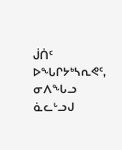ᒎᑏᑦ ᐅᖓᒋᔭᒃᓴᕆᕙᑦ, ᓂᐱᖓᓗ ᓈᓚᒡᓗᒍ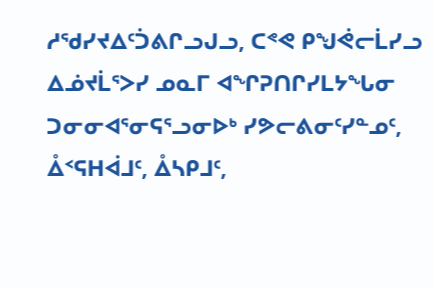ᓱᖁᓯᔪᐃᑦᑑᕕᒋᓗᒍᓗ, ᑕᕝᕙ ᑭᖑᕚᓕᒫᓯᓗ ᐃᓅᔪᒫᕐᐳᓯ ᓄᓇᒥ ᐊᖏᕈᑎᒋᓯᒪᔭᖓᓂ ᑐᓂᓂᐊᕐᓂᕋᕐᓗᓂᐅᒃ ᓯᕗᓕᕕᓂᑦᓯᓐᓄᑦ, ᐂᑉᕋᕼᐋᒧᑦ, ᐂᓴᑭᒧᑦ,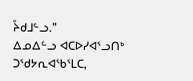ᔧᑯᒧᓪᓗ.”
ᐃᓄᐃᓪᓗ ᐊᑕᐅᓯᐊᕐᓗᑎᒃ ᑐᖁᔭᕆᐊᖃᕐᒪᑕ,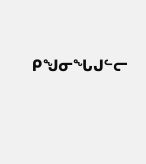ᑭᖑᓂᖓᒍᓪᓕ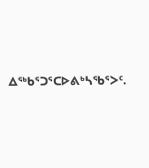ᐃᖅᑲᕐᑐᕐᑕᐅᕕᒃᓴᖃᕐᐳᑦ.